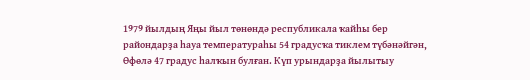1979 йылдың Яңы йыл төнөндә республикала ҡайһы бер райондарҙа һауа температураһы 54 градусҡа тиклем түбәнәйгән, Өфөлә 47 градус һалҡын булған. Күп урындарҙа йылытыу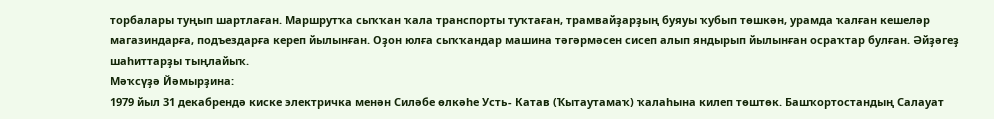торбалары туңып шартлаған. Маршрутҡа сыҡҡан ҡала транспорты туҡтаған, трамвайҙарҙың буяуы ҡубып төшкән, урамда ҡалған кешеләр магазиндарға, подъездарға кереп йылынған. Оҙон юлға сыҡҡандар машина тәгәрмәсен сисеп алып яндырып йылынған осраҡтар булған. Әйҙәгеҙ шаһиттарҙы тыңлайыҡ.
Мәҡсүҙә Йәмырҙина:
1979 йыл 31 декабрендә киске электричка менән Силәбе өлкәһе Усть- Катав (Ҡытаутамаҡ) ҡалаһына килеп төштөк. Башҡортостандың Салауат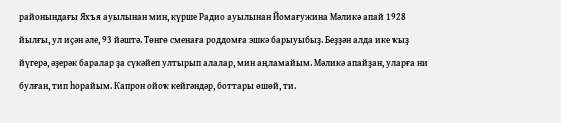районындағы Яхъя ауылынан мин, күрше Радио ауылынан Йомағужина Мәликә апай 1928 йылғы, ул иҫән әле, 93 йәштә. Төнгө сменаға роддомға эшкә барыуыбыҙ. Беҙҙән алда ике ҡыҙ йүгерә, әҙерәк баралар ҙа сүкәйеп ултырып алалар, мин аңламайым. Мәликә апайҙан, уларға ни булған, тип һорайым. Капрон ойоҡ кейгәндәр, боттары өшөй, ти.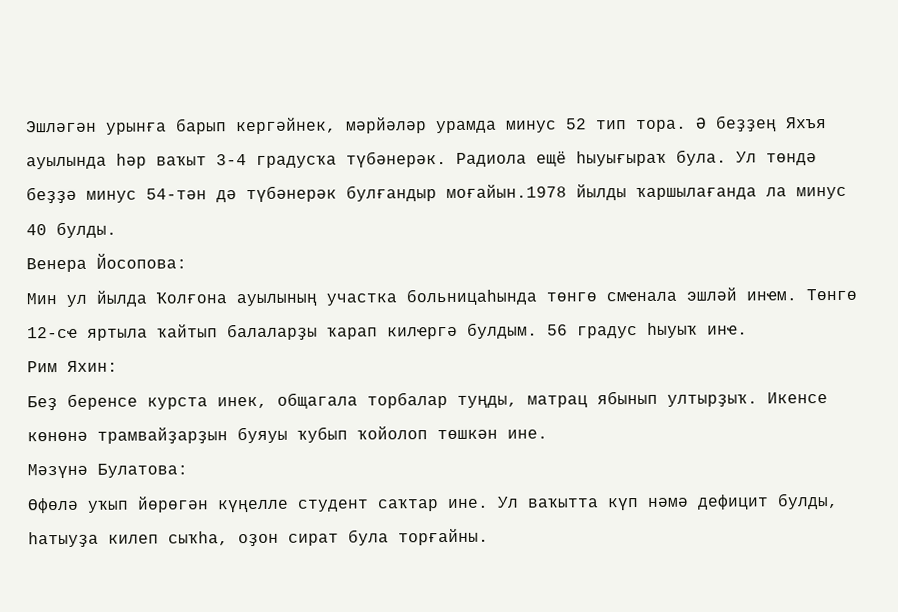Эшләгән урынға барып кергәйнек, мәрйәләр урамда минус 52 тип тора. Ә беҙҙең Яхъя ауылында һәр ваҡыт 3-4 градусҡа түбәнерәк. Радиола ещё һыуығыраҡ була. Ул төндә беҙҙә минус 54-тән дә түбәнерәк булғандыр моғайын.1978 йылды ҡаршылағанда ла минус 40 булды.
Венера Йосопова:
Мин ул йылда Ҡолғона ауылының участка больницаһында төнгө смҽнала эшләй инҽм. Төнгө 12-сҽ яртыла ҡайтып балаларҙы ҡарап килҽргә булдым. 56 градус һыуыҡ инҽ.
Рим Яхин:
Беҙ беренсе курста инек, общагала торбалар туңды, матрац ябынып ултырҙыҡ. Икенсе көнөнә трамвайҙарҙын буяуы ҡубып ҡойолоп төшкән ине.
Мәзүнә Булатова:
Өфөлә уҡып йөрөгән күңелле студент саҡтар ине. Ул ваҡытта күп нәмә дефицит булды, һатыуҙа килеп сыҡһа, оҙон сират була торғайны.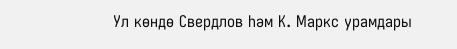Ул көндө Свердлов һәм К. Маркс урамдары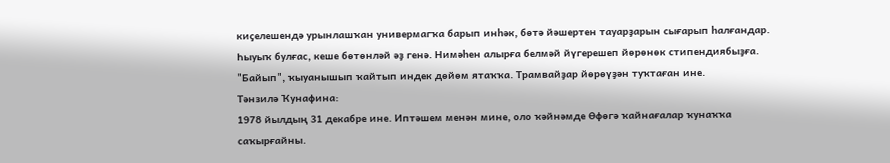киҫелешендә урынлашҡан универмагҡа барып инһәк, бөтә йәшертен тауарҙарын сығарып һалғандар. Һыуыҡ булғас, кеше бөтөнләй әҙ генә. Нимәһен алырға белмәй йүгерешеп йөрөнөк стипендиябыҙға. "Байып", ҡыуанышып ҡайтып индек дөйөм ятаҡҡа. Трамвайҙар йөрөүҙән туҡтаған ине.
Тәнзилә Ҡунафина:
1978 йылдың 31 декабре ине. Иптәшем менән мине, оло ҡәйнәмде Өфөгә ҡайнағалар ҡунаҡҡа саҡырғайны.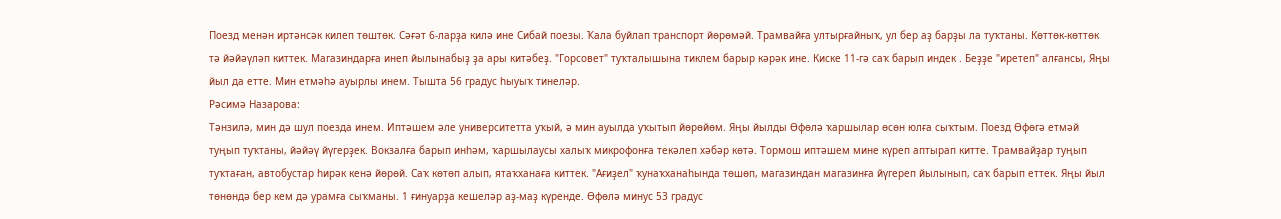Поезд менән иртәнсәк килеп төштөк. Сәғәт 6-ларҙа килә ине Сибай поезы. Ҡала буйлап транспорт йөрөмәй. Трамвайға ултырғайныҡ, ул бер аҙ барҙы ла туҡтаны. Көттөк-көттөк тә йәйәүләп киттек. Магазиндарға инеп йылынабыҙ ҙа ары китәбеҙ. "Горсовет" туҡталышына тиклем барыр кәрәк ине. Киске 11-гә саҡ барып индек . Беҙҙе "иретеп" алғансы, Яңы йыл да етте. Мин етмәһә ауырлы инем. Тышта 56 градус һыуыҡ тинеләр.
Рәсимә Назарова:
Тәнзилә, мин дә шул поезда инем. Иптәшем әле университетта уҡый, ә мин ауылда уҡытып йөрөйөм. Яңы йылды Өфөлә ҡаршылар өсөн юлға сыҡтым. Поезд Өфөгә етмәй туңып туҡтаны, йәйәү йүгерҙек. Вокзалға барып инһәм, ҡаршылаусы халыҡ микрофонға текәлеп хәбәр көтә. Тормош иптәшем мине күреп аптырап китте. Трамвайҙар туңып туҡтаған, автобустар һирәк кенә йөрөй. Саҡ көтөп алып, ятаҡханаға киттек. "Ағиҙел" ҡунаҡханаһында төшөп, магазиндан магазинға йүгереп йылынып, саҡ барып еттек. Яңы йыл төнөндә бер кем дә урамға сыҡманы. 1 ғинуарҙа кешеләр аҙ-маҙ күренде. Өфөлә минус 53 градус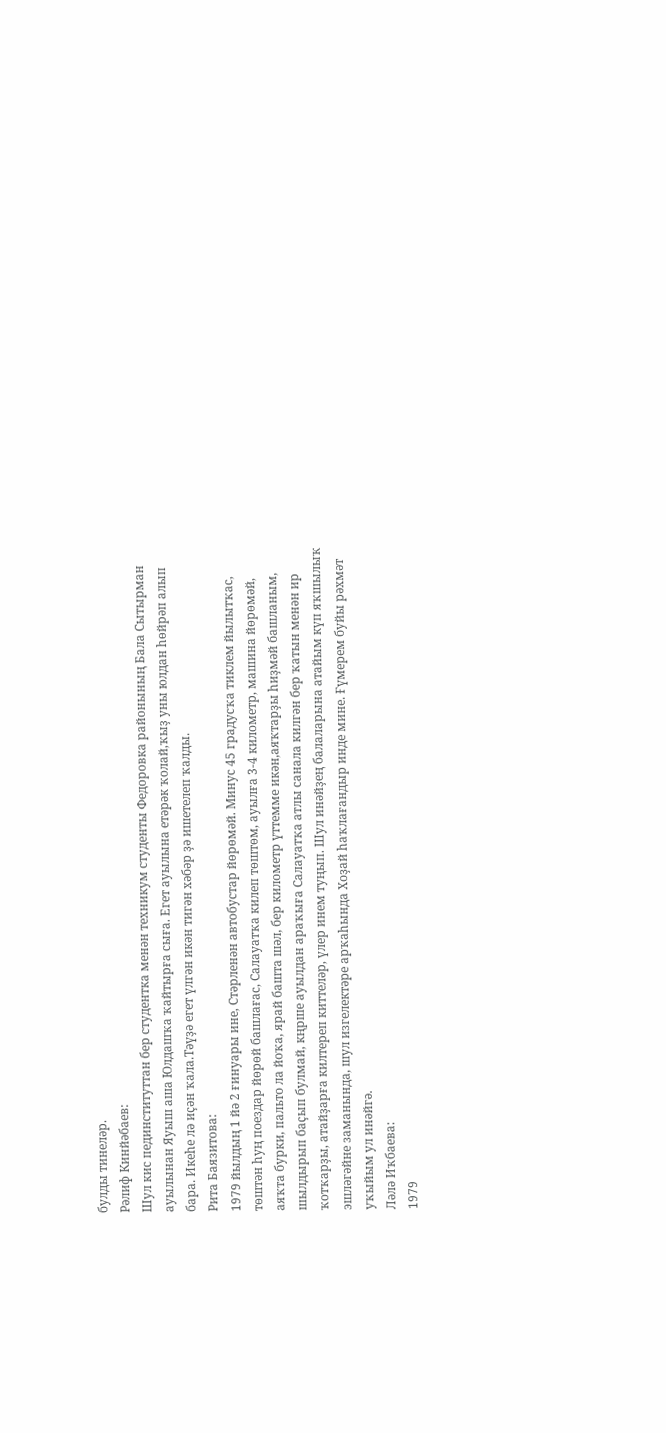булды тинеләр.
Рәлиф Кинйәбаев:
Шул кис пединституттан бер студентка менән техникум студенты Федоровка районының Бала Cытырман ауылынан Яуыш аша Юлдашҡа ҡайтырға сыға. Егет ауылына етәрәк ҡолай,ҡыҙ уны юлдан һөйрәп алып бара. Икеһе лә иҫән ҡала.Тәүҙә егет үлгән икән тигән хәбәр ҙә ишетелеп ҡалды.
Рита Баязитова:
1979 йылдың 1 йә 2 ғинуары ине, Стәрленән автобустар йөрөмәй. Минус 45 градусҡа тиклем йылытҡас, төштән hуң поездар йөрөй башлағас, Салауатҡа килеп төштөм, ауылға 3-4 километр, машина йөрөмәй, аяҡта бурки, пальто ла йоҡа, ярай башта шәл, бер километр үттемме икән,аяҡтарҙы hиҙмәй башланым, шылдырып баҫып булмай, кңрше ауылдан араҡыға Салауатҡа атлы санала килгән бер ҡатын менән ир ҡотҡарҙы, атайҙарға килтереп киттеләр, үлер инем туңып. Шул инәйҙең балаларына атайым күп яҡшылыҡ эшләгәйне заманында, шул изгелектәре арҡаhында Хоҙай hаҡлағандыр инде мине. Ғүмерем буйы рәхмәт уҡыйым ул инәйгә.
Ләлә Иҡбаева:
1979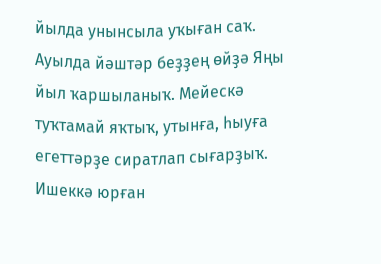йылда унынсыла уҡыған саҡ. Ауылда йәштәр беҙҙең өйҙә Яңы йыл ҡаршыланыҡ. Мейескә туҡтамай яҡтыҡ, утынға, һыуға егеттәрҙе сиратлап сығарҙыҡ. Ишеккә юрған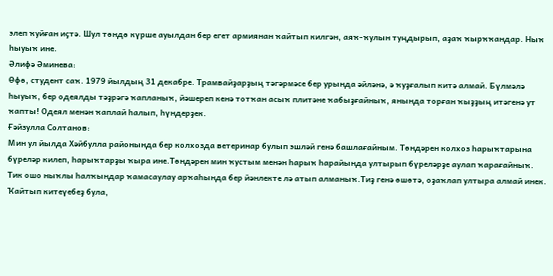элеп ҡуйған иҫтә. Шул төндө күрше ауылдан бер егет армиянан ҡайтып килгән, аяҡ-ҡулын туңдырып, аҙаҡ ҡырҡҡандар. Ныҡ һыуыҡ ине.
Әлифә Әминева:
Өфө, студент саҡ. 1979 йылдың 31 декабре. Трамвайҙарҙың тәгәрмәсе бер урында әйләнә, ә ҡуҙғалып китә алмай. Бүлмәлә һыуыҡ, бер одеялды тәҙрәгә ҡапланыҡ, йәшереп кенә тотҡан асыҡ плитәне ҡабыҙғайныҡ, янында торған ҡыҙҙың итәгенә ут ҡапты! Одеял менән ҡаплай һалып, һүндерҙек.
Ғәйзулла Солтанов:
Мин ул йылда Хәйбулла районында бер колхозда ветеринар булып эшләй генә башлағайным. Төндәрен колхоз һарыҡтарына бүреләр килеп, һарыҡтарҙы ҡыра ине.Төндәрен мин ҡустым менән һарыҡ һарайында ултырып бүреләрҙе аулап ҡарағайныҡ. Тик ошо ныҡлы һалҡындар ҡамасаулау арҡаһында бер йәнлекте лә атып алманыҡ.Тиҙ генә өшөтә, оҙаҡлап ултыра алмай инек. Ҡайтып китеүебеҙ була,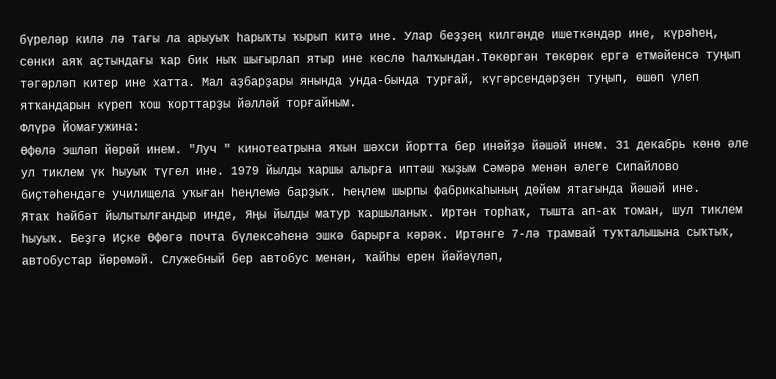бүреләр килә лә тағы ла арыуыҡ һарыҡты ҡырып китә ине. Улар беҙҙең килгәнде ишеткәндәр ине, күрәһең, сөнки аяҡ аҫтындағы ҡар бик ныҡ шығырлап ятыр ине көслө һалҡындан.Төкөргән төкөрөк ергә етмәйенсә туңып тәгәрләп китер ине хатта. Мал аҙбарҙары янында унда-бында турғай, күгәрсендәрҙен туңып, өшөп үлеп ятҡандарын күреп ҡош ҡорттарҙы йәлләй торғайным.
Флүрә Йомағужина:
Өфөлә эшләп йөрөй инем. "Луч " кинотеатрына яҡын шәхси йортта бер инәйҙә йәшәй инем. 31 декабрь көнө әле ул тиклем үк һыуыҡ түгел ине. 1979 йылды ҡаршы алырға иптәш ҡыҙым Сәмәрә менән әлеге Cипайлово биҫтәһендәге училищела уҡыған һеңлемә барҙыҡ. Һеңлем шырпы фабрикаһының дөйөм ятағында йәшәй ине.
Ятаҡ һәйбәт йылытылғандыр инде, Яңы йылды матур ҡаршыланыҡ. Иртән торһаҡ, тышта ап-аҡ томан, шул тиклем һыуыҡ. Беҙгә Иҫке Өфөгә почта бүлексәһенә эшкә барырға кәрәк. Иртәнге 7-лә трамвай туҡталышына сыҡтыҡ, автобустар йөрөмәй. Служебный бер автобус менән, ҡайһы ерен йәйәүләп,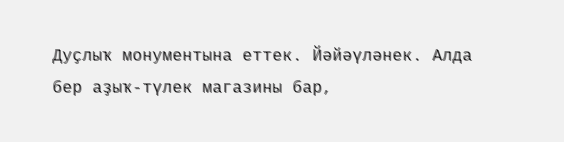Дуҫлыҡ монументына еттек. Йәйәүләнек. Алда бер аҙыҡ-түлек магазины бар,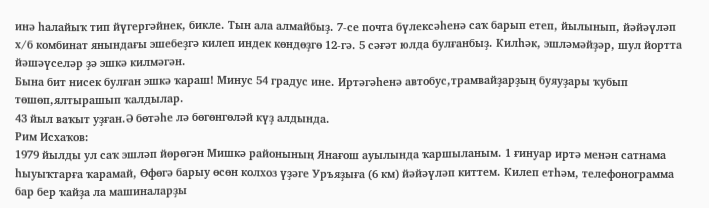инә һалайыҡ тип йүгергәйнек, бикле. Тын ала алмайбыҙ. 7-се почта бүлексәһенә саҡ барып етеп, йылынып, йәйәүләп х/б комбинат янындағы эшебеҙгә килеп индек көндөҙгө 12-гә. 5 сәғәт юлда булғанбыҙ. Килһәк, эшләмәйҙәр, шул йортта йәшәүселәр ҙә эшкә килмәгән.
Бына бит нисек булған эшкә ҡараш! Минус 54 градус ине. Иртәгәһенә автобус,трамвайҙарҙың буяуҙары ҡубып төшөп,ялтырашып ҡалдылар.
43 йыл ваҡыт уҙған.Ә бөтәһе лә бөгөнгөләй күҙ алдында.
Рим Исхаҡов:
1979 йылды ул саҡ эшләп йөрөгән Мишкә районының Янағош ауылында ҡаршыланым. 1 ғинуар иртә менән сатнама һыуыҡтарға ҡарамай, Өфөгә барыу өсөн колхоз үҙәге Уръяҙыға (6 км) йәйәүләп киттем. Килеп етһәм, телефонограмма бар бер ҡайҙа ла машиналарҙы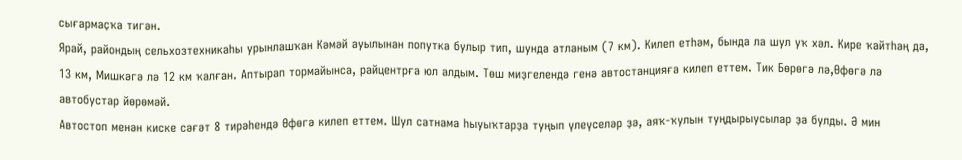сығармаҫҡа тигән.
Ярай, райондың сельхозтехникаһы урынлашҡан Кәмәй ауылынан попутка булыр тип, шунда атланым (7 км). Килеп етһәм, бында ла шул уҡ хәл. Кире ҡайтһаң да, 13 км, Мишкәгә лә 12 км ҡалған. Аптырап тормайынса, райцентрға юл алдым. Төш миҙгелендә генә автостанцияға килеп еттем. Тик Бөрөгә лә,Өфөгә лә автобустар йөрөмәй.
Автостоп менән киске сәғәт 8 тирәһендә Өфөгә килеп еттем. Шул сатнама һыуыҡтарҙа туңып үлеүселәр ҙә, аяҡ-ҡулын туңдырыусылар ҙа булды. Ә мин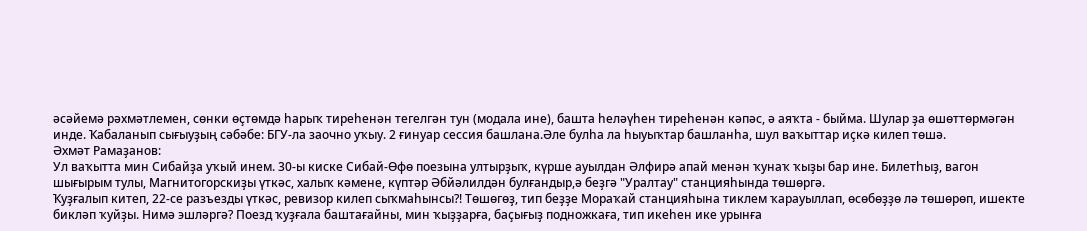әсәйемә рәхмәтлемен, сөнки өҫтөмдә һарыҡ тиреһенән тегелгән тун (модала ине), башта һеләүһен тиреһенән кәпәс, ә аяҡта - быйма. Шулар ҙа өшөттөрмәгән инде. Ҡабаланып сығыуҙың сәбәбе: БГУ-ла заочно уҡыу. 2 ғинуар сессия башлана.Әле булһа ла һыуыҡтар башланһа, шул ваҡыттар иҫкә килеп төшә.
Әхмәт Рамаҙанов:
Ул ваҡытта мин Сибайҙа уҡый инем. 30-ы киске Сибай-Өфө поезына ултырҙыҡ, күрше ауылдан Әлфирә апай менән ҡунаҡ ҡыҙы бар ине. Билетһыҙ, вагон шығырым тулы, Магнитогорскиҙы үткәс, халыҡ кәмене, күптәр Әбйәлилдән булғандыр,ә беҙгә "Уралтау" станцияһында төшөргә.
Ҡуҙғалып китеп, 22-се разъезды үткәс, ревизор килеп сыҡмаһынсы?! Төшөгөҙ, тип беҙҙе Мораҡай станцияһына тиклем ҡарауыллап, өсөбөҙҙө лә төшөрөп, ишекте бикләп ҡуйҙы. Нимә эшләргә? Поезд ҡуҙғала баштағайны, мин ҡыҙҙарға, баҫығыҙ подножкаға, тип икеһен ике урынға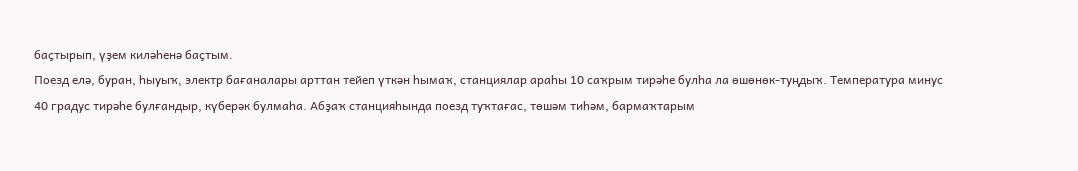баҫтырып, үҙем киләһенә баҫтым.
Поезд елә, буран, һыуыҡ, электр бағаналары арттан тейеп үткән һымаҡ, станциялар араһы 10 саҡрым тирәһе булһа ла өшөнөк-туңдыҡ. Температура минус 40 градус тирәһе булғандыр, күберәк булмаһа. Абҙаҡ станцияһында поезд туҡтағас, төшәм тиһәм, бармаҡтарым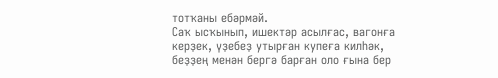тотҡаны ебәрмәй.
Саҡ ысҡынып, ишектәр асылғас, вагонға керҙек, үҙебеҙ утырған купеға килһәк, беҙҙең менән бергә барған оло ғына бер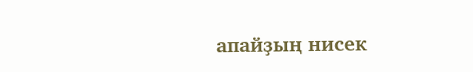апайҙың нисек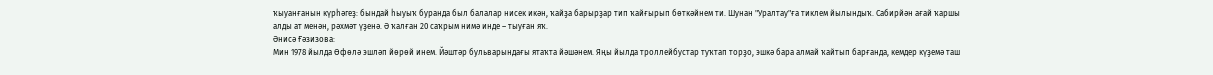ҡыуанғанын күрһәгеҙ: бындай һыуыҡ буранда был балалар нисек икән, ҡайҙа барырҙар тип ҡайғырып бөткәйнем ти. Шунан "Уралтау"ға тиклем йылындыҡ. Сабирйән ағай ҡаршы алды ат менән, рәхмәт үҙенә. Ә ҡалған 20 саҡрым нимә инде – тыуған яҡ.
Әнисә Ғәзизова:
Мин 1978 йылда Өфөлә эшләп йөрөй инем. Йәштәр бульварындағы ятаҡта йәшәнем. Яңы йылда троллейбустар туҡтап торҙо, эшкә бара алмай ҡайтып барғанда, кемдер күҙемә таш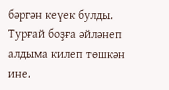бәргән кеүек булды. Турғай боҙға әйләнеп алдыма килеп төшкән ине.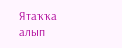Ятаҡҡа алып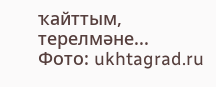ҡайттым, терелмәне...
Фото: ukhtagrad.ru